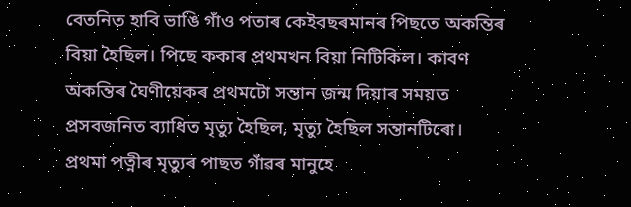বেতনিত হাবি ভাঙি গাঁও পতাৰ কেইবছৰমানৰ পিছতে অকন্তিৰ বিয়া হৈছিল। পিছে ককাৰ প্ৰথমখন বিয়া নিটিকিল। কাবণ অকন্তিৰ ঘৈণীয়েকৰ প্ৰথমটো সন্তান জন্ম দিয়াৰ সময়ত প্রসবজনিত ব্যাধিত মৃত্যু হৈছিল, মৃত্যু হৈছিল সন্তানটিৰো। প্রথমা পত্নীৰ মৃত্যুৰ পাছত গাঁৱৰ মানুহে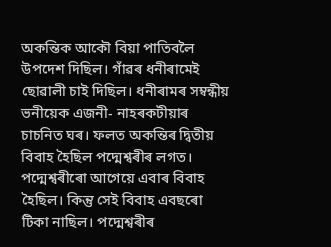অকন্তিক আকৌ বিয়া পাতিবলৈ উপদেশ দিছিল। গাঁৱৰ ধনীৰামেই ছোৱালী চাই দিছিল। ধনীৰামৰ সম্বন্ধীয় ভনীয়েক এজনী- নাহৰকটীয়াৰ চাচনিত ঘৰ। ফলত অকন্তিৰ দ্বিতীয় বিবাহ হৈছিল পদ্মেশ্বৰীৰ লগত। পদ্মেশ্বৰীৰো আগেয়ে এবাৰ বিবাহ হৈছিল। কিন্তু সেই বিবাহ এবছৰো টিকা নাছিল। পদ্মেশ্বৰীৰ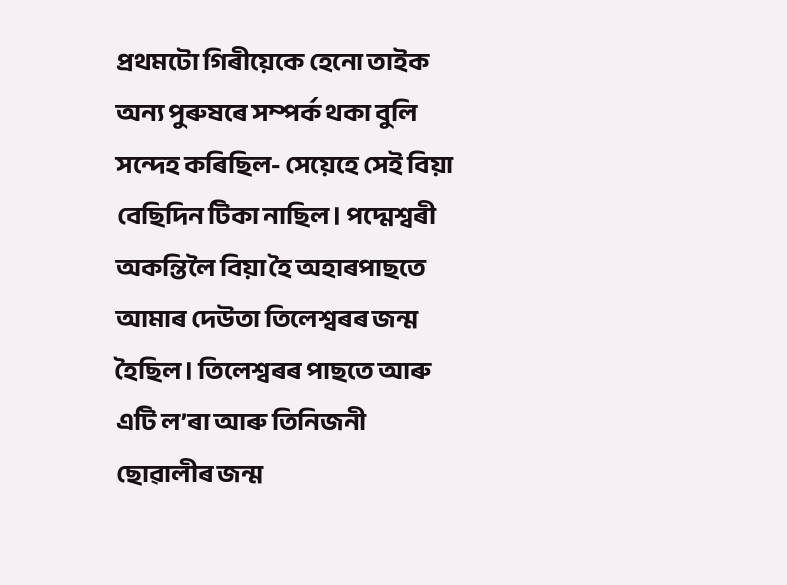প্ৰথমটো গিৰীয়েকে হেনো তাইক অন্য পুৰুষৰে সম্পৰ্ক থকা বুলি সন্দেহ কৰিছিল- সেয়েহে সেই বিয়া বেছিদিন টিকা নাছিল। পদ্মেশ্বৰী অকন্তিলৈ বিয়া হৈ অহাৰপাছতে আমাৰ দেউতা তিলেশ্বৰৰ জন্ম হৈছিল। তিলেশ্বৰৰ পাছতে আৰু এটি ল’ৰা আৰু তিনিজনী ছোৱালীৰ জন্ম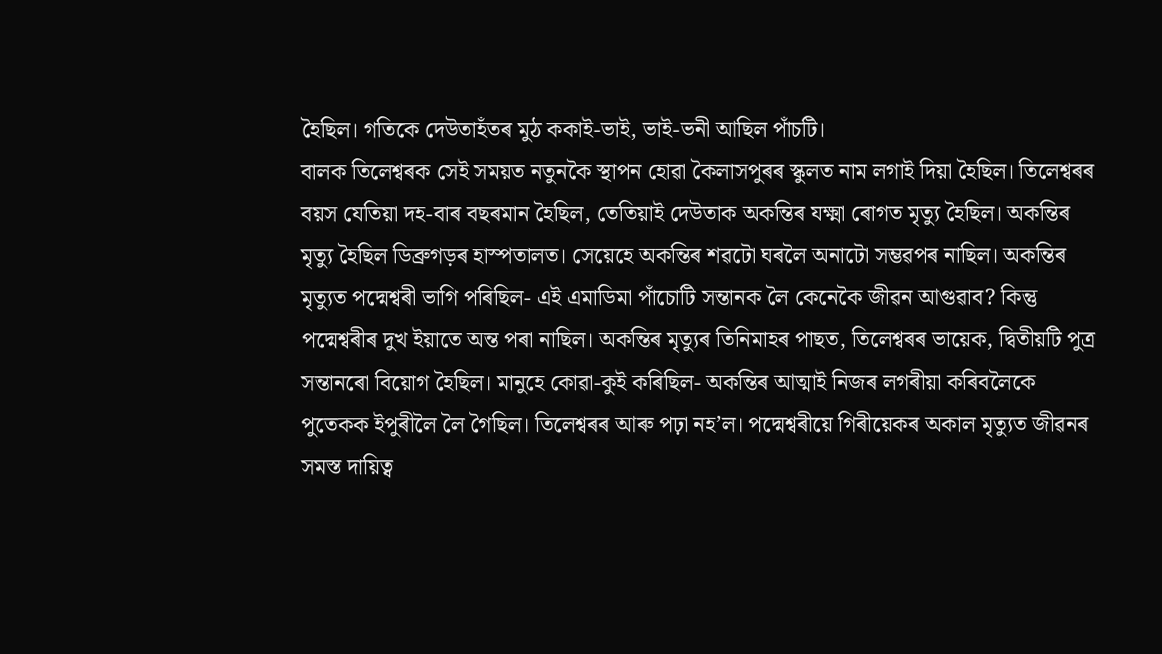হৈছিল। গতিকে দেউতাহঁতৰ মুঠ ককাই-ভাই, ভাই-ভনী আছিল পাঁচটি।
বালক তিলেশ্বৰক সেই সময়ত নতুনকৈ স্থাপন হোৱা কৈলাসপুৰৰ স্কুলত নাম লগাই দিয়া হৈছিল। তিলেশ্বৰৰ বয়স যেতিয়া দহ-বাৰ বছৰমান হৈছিল, তেতিয়াই দেউতাক অকন্তিৰ যক্ষ্মা ৰোগত মৃত্যু হৈছিল। অকন্তিৰ মৃত্যু হৈছিল ডিব্ৰুগড়ৰ হাস্পতালত। সেয়েহে অকন্তিৰ শৱটো ঘৰলৈ অনাটো সম্ভৱপৰ নাছিল। অকন্তিৰ মৃত্যুত পদ্মেশ্বৰী ভাগি পৰিছিল- এই এমাডিমা পাঁচোটি সন্তানক লৈ কেনেকৈ জীৱন আগুৱাব? কিন্তু পদ্মেশ্বৰীৰ দুখ ইয়াতে অন্ত পৰা নাছিল। অকন্তিৰ মৃত্যুৰ তিনিমাহৰ পাছত, তিলেশ্বৰৰ ভায়েক, দ্বিতীয়টি পুত্র সন্তানৰো বিয়োগ হৈছিল। মানুহে কোৱা-কুই কৰিছিল- অকন্তিৰ আত্মাই নিজৰ লগৰীয়া কৰিবলৈকে পুতেকক ইপুৰীলৈ লৈ গৈছিল। তিলেশ্বৰৰ আৰু পঢ়া নহ’ল। পদ্মেশ্বৰীয়ে গিৰীয়েকৰ অকাল মৃত্যুত জীৱনৰ সমস্ত দায়িত্ব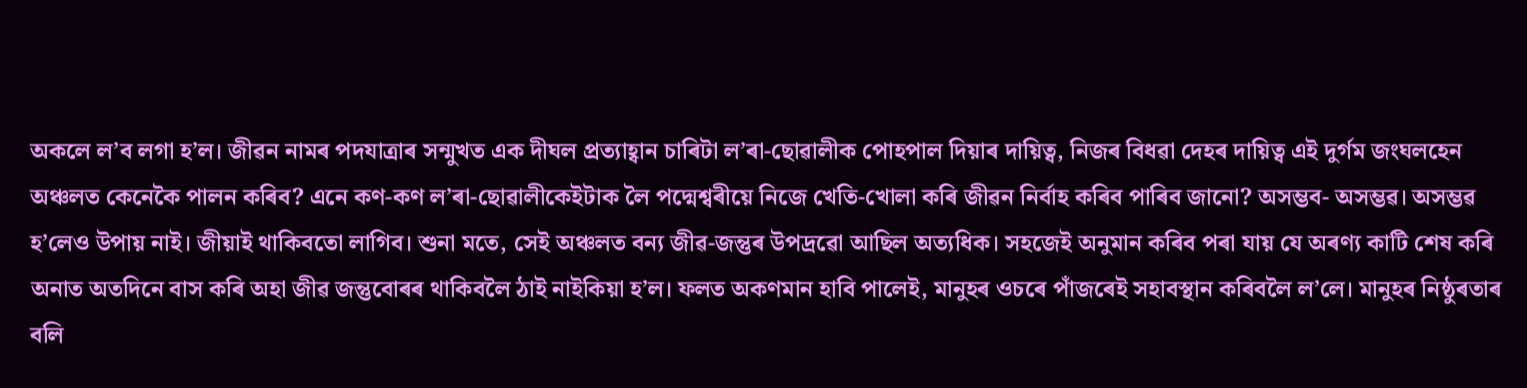অকলে ল’ব লগা হ’ল। জীৱন নামৰ পদযাত্ৰাৰ সন্মুখত এক দীঘল প্রত্যাহ্বান চাৰিটা ল’ৰা-ছোৱালীক পোহপাল দিয়াৰ দায়িত্ব, নিজৰ বিধৱা দেহৰ দায়িত্ব এই দুর্গম জংঘলহেন অঞ্চলত কেনেকৈ পালন কৰিব? এনে কণ-কণ ল’ৰা-ছোৱালীকেইটাক লৈ পদ্মেশ্বৰীয়ে নিজে খেতি-খোলা কৰি জীৱন নিৰ্বাহ কৰিব পাৰিব জানো? অসম্ভব- অসম্ভৱ। অসম্ভৱ হ’লেও উপায় নাই। জীয়াই থাকিবতো লাগিব। শুনা মতে, সেই অঞ্চলত বন্য জীৱ-জন্তুৰ উপদ্ৰৱো আছিল অত্যধিক। সহজেই অনুমান কৰিব পৰা যায় যে অৰণ্য কাটি শেষ কৰি অনাত অতদিনে বাস কৰি অহা জীৱ জন্তুবোৰৰ থাকিবলৈ ঠাই নাইকিয়া হ’ল। ফলত অকণমান হাবি পালেই, মানুহৰ ওচৰে পাঁজৰেই সহাবস্থান কৰিবলৈ ল’লে। মানুহৰ নিষ্ঠুৰতাৰ বলি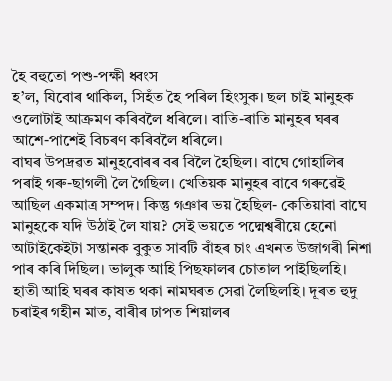হৈ বহুতো পশু-পক্ষী ধ্বংস
হ’ল, যিবোৰ থাকিল, সিহঁত হৈ পৰিল হিংসুক। ছল চাই মানুহক ওলোটাই আক্রমণ কৰিবলৈ ধৰিলে। বাতি-ৰাতি মানুহৰ ঘৰৰ আশে-পাশেই বিচৰণ কৰিবলৈ ধৰিলে।
বাঘৰ উপদ্ৰৱত মানুহবোৰৰ বৰ বিলৈ হৈছিল। বাঘে গোহালিৰ পৰাই গৰু-ছাগলী লৈ গৈছিল। খেতিয়ক মানুহৰ বাবে গৰুৱেই আছিল একমাত্র সম্পদ। কিন্তু গঞাৰ ভয় হৈছিল- কেতিয়াবা বাঘে মানুহকে যদি উঠাই লৈ যায়? সেই ভয়তে পদ্মেশ্বৰীয়ে হেনো আটাইকেইটা সন্তানক বুকুত সাবটি বাঁহৰ চাং এখনত উজাগৰী নিশা পাৰ কৰি দিছিল। ভালুক আহি পিছফালৰ চোতাল পাইছিলহি। হাতী আহি ঘৰৰ কাষত থকা নামঘৰত সেৱা লৈছিলহি। দূৰত হুদু চৰাইৰ গহীন মাত, বাৰীৰ ঢাপত শিয়ালৰ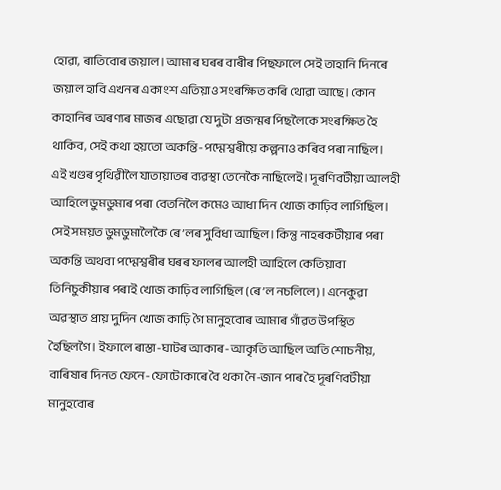হোৱা, ৰাতিবোৰ জয়াল। আমাৰ ঘৰৰ বাৰীৰ পিছফালে সেই তাহানি দিনৰে জয়াল হাবি এখনৰ একাংশ এতিয়াও সংৰক্ষিত কৰি থোৱা আছে। কোন কাহানিৰ অৰণ্যৰ মাজৰ এছোৱা যে দুটা প্রজন্মৰ পিছলৈকে সংৰক্ষিত হৈ থাকিব, সেই কথা হয়তো অকন্তি-পদ্মেশ্বৰীয়ে কল্পনাও কৰিব পৰা নাছিল।
এই খণ্ডৰ পৃথিৱীলৈ যাতায়াতৰ ব্যৱস্থা তেনেকৈ নাছিলেই। দূৰণিবটীয়া আলহী আহিলে ডুমডুমাৰ পৰা বেতনিলৈ কমেও আধা দিন খোজ কাঢ়িব লাগিছিল। সেই সময়ত ডুমডুমালৈকৈ ৰে’লৰ সুবিধা আছিল। কিন্তু নাহৰকটীয়াৰ পৰা অকন্তি অথবা পদ্মেশ্বৰীৰ ঘৰৰ ফালৰ আলহী আহিলে কেতিয়াবা তিনিচুকীয়াৰ পৰাই খোজ কাঢ়িব লাগিছিল (ৰে’ল নচলিলে)। এনেকুৱা অৱস্থাত প্রায় দুদিন খোজ কাঢ়ি গৈ মানুহবোৰ আমাৰ গাঁৱত উপস্থিত হৈছিলগৈ। ইফালে ৰাস্তা-ঘাটৰ আকাৰ-আকৃতি আছিল অতি শোচনীয়, বাৰিষাৰ দিনত ফেনে-ফোটোকাৰে বৈ থকা নৈ-জান পাৰ হৈ দূৰণিবটীয়া মানুহবোৰ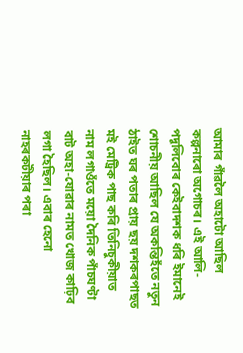আমাৰ গাঁৱলৈ অহাটো আছিল কল্পনাৰো অগোচৰ। এই আলি-পদূলিবোৰ কেইবাদশক ধৰি ইমানেই শোচনীয় আছিল যে অকন্তিহঁতে নতুন ঠাইত ঘৰ পতাৰ প্ৰায় ছয় দশকৰপাছত মই মেট্ৰিক পাছ কৰি তিনিচুকীয়াত নাম লগাওঁতে ময়ো দৈনিক পাঁচঘণ্টা বাট অহা-যোৱাৰ নামত খোজ কাঢ়িব লগা হৈছিল। এবাৰ হেনো নাহৰকটীয়াৰ পৰা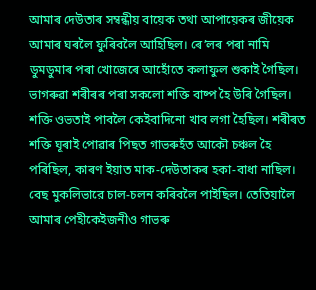আমাৰ দেউতাৰ সম্বন্ধীয় বায়েক তথা আপায়েকৰ জীয়েক আমাৰ ঘৰলৈ ফুৰিবলৈ আহিছিল। ৰে’লৰ পৰা নামি ডুমডুমাৰ পৰা খোজেৰে আহোঁতে কলাফুল শুকাই গৈছিল। ভাগৰুৱা শৰীৰৰ পৰা সকলো শক্তি বাষ্প হৈ উৰি গৈছিল। শক্তি ওভতাই পাবলৈ কেইবাদিনো খাব লগা হৈছিল। শৰীৰত শক্তি ঘূৰাই পোৱাৰ পিছত গাভৰুহঁত আকৌ চঞ্চল হৈ পৰিছিল, কাৰণ ইয়াত মাক-দেউতাকৰ হকা-বাধা নাছিল। বেছ মুকলিভারে চাল-চলন কৰিবলৈ পাইছিল। তেতিয়ালৈ আমাৰ পেহীকেইজনীও গাভৰু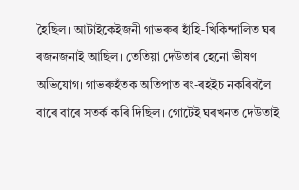হৈছিল। আটাইকেইজনী গাভৰুৰ হাঁহি-খিকিন্দালিত ঘৰ ৰজনজনাই আছিল। তেতিয়া দেউতাৰ হেনো ভীষণ অভিযোগ। গাভৰুহঁতক অতিপাত ৰং-ৰহইচ নকৰিবলৈ বাৰে বাৰে সতর্ক কৰি দিছিল। গোটেই ঘৰখনত দেউতাই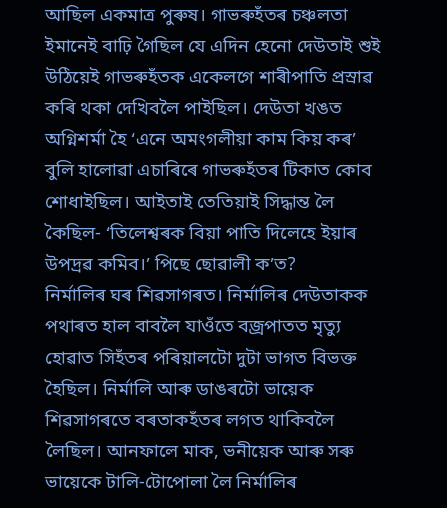আছিল একমাত্ৰ পুৰুষ। গাভৰুহঁতৰ চঞ্চলতা
ইমানেই বাঢ়ি গৈছিল যে এদিন হেনো দেউতাই শুই উঠিয়েই গাভৰুহঁতক একেলগে শাৰীপাতি প্ৰস্ৰাৱ কৰি থকা দেখিবলৈ পাইছিল। দেউতা খঙত অগ্নিশর্মা হৈ ‘এনে অমংগলীয়া কাম কিয় কৰ’ বুলি হালোৱা এচাৰিৰে গাভৰুহঁতৰ টিকাত কোব শোধাইছিল। আইতাই তেতিয়াই সিদ্ধান্ত লৈ কৈছিল- ‘তিলেশ্বৰক বিয়া পাতি দিলেহে ইয়াৰ উপদ্ৰৱ কমিব।’ পিছে ছোৱালী ক’ত?
নিৰ্মালিৰ ঘৰ শিৱসাগৰত। নিৰ্মালিৰ দেউতাকক পথাৰত হাল বাবলৈ যাওঁতে বজ্রপাতত মৃত্যু হোৱাত সিহঁতৰ পৰিয়ালটো দুটা ভাগত বিভক্ত হৈছিল। নির্মালি আৰু ডাঙৰটো ভায়েক শিৱসাগৰতে বৰতাকহঁতৰ লগত থাকিবলৈ লৈছিল। আনফালে মাক, ভনীয়েক আৰু সৰু ভায়েকে টালি-টোপোলা লৈ নিৰ্মালিৰ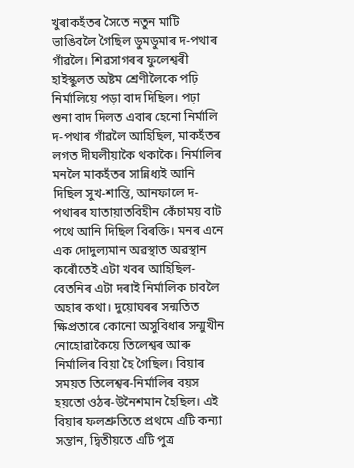খুৰাকহঁতৰ সৈতে নতুন মাটি ভাঙিবলৈ গৈছিল ডুমডুমাৰ দ-পথাৰ গাঁৱলৈ। শিৱসাগৰৰ ফুলেশ্বৰী হাইস্কুলত অষ্টম শ্রেণীলৈকে পঢ়ি নির্মালিয়ে পড়া বাদ দিছিল। পঢ়া শুনা বাদ দিলত এবাৰ হেনো নিৰ্মালি দ-পথাৰ গাঁৱলৈ আহিছিল, মাকহঁতৰ লগত দীঘলীয়াকৈ থকাকৈ। নির্মালিৰ মনলৈ মাকহঁতৰ সান্নিধ্যই আনি দিছিল সুখ-শান্তি, আনফালে দ-পথাৰৰ যাতায়াতবিহীন কেঁচাময় বাট পথে আনি দিছিল বিৰক্তি। মনৰ এনে এক দোদুল্যমান অৱস্থাত অৱস্থান কৰোঁতেই এটা খবৰ আহিছিল- বেতনিৰ এটা দৰাই নির্মালিক চাবলৈ অহাৰ কথা। দুয়োঘৰৰ সন্মতিত ক্ষিপ্ৰতাৰে কোনো অসুবিধাৰ সন্মুখীন নোহোৱাকৈয়ে তিলেশ্বৰ আৰু নিৰ্মালিৰ বিয়া হৈ গৈছিল। বিয়াৰ সময়ত তিলেশ্বৰ-নিৰ্মালিৰ বয়স হয়তো ওঠৰ-উনৈশমান হৈছিল। এই বিয়াৰ ফলশ্রুতিতে প্রথমে এটি কন্যা সন্তান, দ্বিতীয়তে এটি পুত্র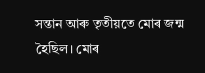সন্তান আৰু তৃতীয়তে মোৰ জন্ম হৈছিল। মোৰ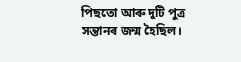পিছতো আৰু দুটি পুত্ৰ সন্তানৰ জন্ম হৈছিল।